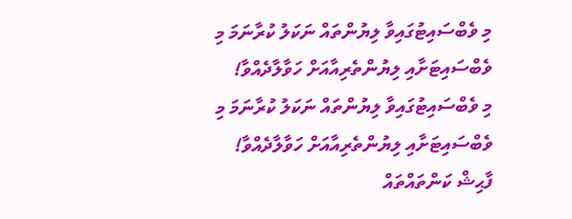މި ވެބްސައިޓުގައިވާ ލިޔުންތައް ނަކަލު ކުރާނަމަ މި ވެބްސައިޓަށާއި ލިޔުންތެރިއާއަށް ހަވާލާދެއްވާ!
މި ވެބްސައިޓުގައިވާ ލިޔުންތައް ނަކަލު ކުރާނަމަ މި ވެބްސައިޓަށާއި ލިޔުންތެރިއާއަށް ހަވާލާދެއްވާ!
ފާޙިޝް ކަންތައްތައް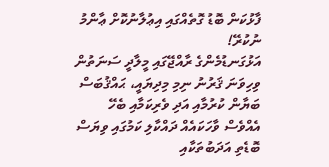ފާޅުކަން ބޮޑު ގޮތެއްގައި އިޢުލާނުކޮށް ޢާންމު ނުކުރޭ!
އަޅުގަނޑުމެންގެ ރާއްޖޭގައި މީލާދީ ސަނަތުން ވިހިވަނަ ޤަރުނު ނިމި މިދިޔައީ، ޙައްޤުބަސް ބަޔާން ކުރުމާއި އަދި ވެރިކަމާއި ބެހޭ އެއްވެސް ވާހަކައެއް ދައްކާލި ކަމުގައި ވިޔަސް ބޮޑެތި އަދަބުތަކާއި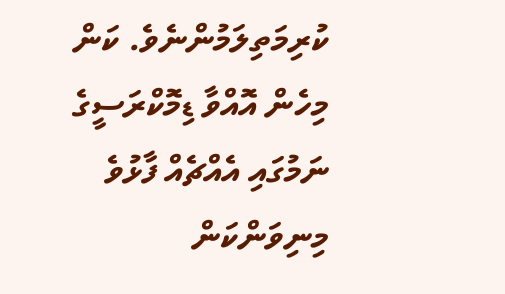ކުރިމަތިލަމުންނެވެ. ކަން މިހެން އޮއްވާ ޑިމޮކްރަސީގެ ނަމުގައި އެއްޗެއް ފާޅުވެ މިނިވަންކަން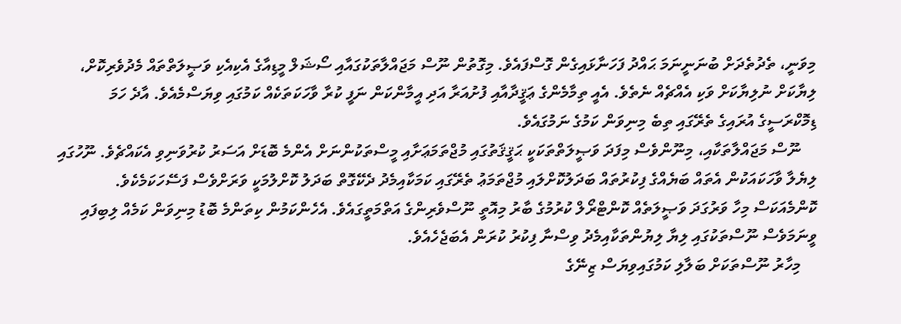މިވަނީ، ތެދުތެދަށް ބުނަނީނަމަ ޙައްދު ފަހަނާޅައިގެން ގޮސްފައެވެ. މިގޮތުން ނޫސް މަޖައްލާތަކުގައާއި ސޯޝަލް މީޑިއާގެ އެކިއެކި ވަޞީލަތްތައް މެދުވެރިކޮށް، ލިޔާކަށް ނުލިޔާކަށް ވަކި އެއްޗެއް ނެތެވެ. އެއީ ތިމާމެންގެ ޢަޤީދާއާއި ފުށުއަރާ އަދި އީމާންކަން ނަފީ ކުރާ ވާހަކަތަކެއް ކަމުގައި ވިޔަސްމެއެވެ. އާދެ ހަމަ ޑިމޮކްރަސީގެ އުރައިގެ ތެރޭގައި ތިބެ މިނިވަން ކަމުގެ ނަމުގައެވެ.
    ނޫސް މަޖައްލާތަކާއި، މިނޫންވެސް މިފަދަ ވަޞީލަތްތަކަކީ ޙަޤީޤަތުގައި މުޖްތަމަޢަށާއި މީސްތަކުންނަށް އެންމެ ބޮޑަށް އަސަރު ކުރުވަނިވި އެކައްޗެވެ. ނޫހުގައި ލިޔެލާ ވާހަކައަކުން އެތައް ބަޔެއްގެ ފިކުރުތައް ބަދަލުކޮށްލައި މުޖްތަމަޢު ތެރޭގައި ކަމަކާއިމެދު ދެކޭގޮތް ބަދަލު ކޮށްލުމަކީ ވަރަށްވެސް ފަސޭހަކަމެކެވެ. ކޮންމެއަކަސް މިހާ ވަރުގަދަ ވަޞީލަތެއް ކޮންޓްރޯލް ކުރުމުގެ ބާރު މިއޮތީ ނޫސްވެރިންގެ އަތްމަތީގައެވެ. އެހެންކަމުން ކިތަންމެ ބޮޑު މިނިވަން ކަމެއް ލިބިފައި ވީނަމަވެސް ނޫސްތަކުގައި ލިޔާ ލިޔުންތަކާއިމެދު ވިސްނާ ފިކުރު ކުރަން އެބަޖެހެއެވެ.
    މިހާރު ނޫސްތަކަށް ބަލާލި ކަމުގައިވިޔަސް ޒިނޭގެ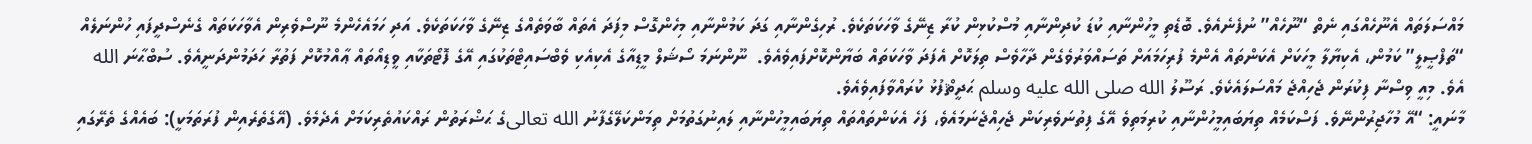މައްސަލަތައް އެނޫހެއްގައި ނެތް “ނޫހެއް” ނުފެނެއެވެ. ބޮޑެތި މީހުންނާއި ކުޑަ ކުދިންނާއި މުސްކުޅިން ކުރާ ޒިނޭގެ ވާހަކަތަކެވެ. ރުހިގެންނާއި ގަދަ ކަމުންނާއި މިހެންގޮސް މިފަދަ އެތައް ބާވަތެއްގެ ޒިނޭގެ ވާހަކަތަކެވެ. އަދި ހަމައެހެންމެ ނޫސްވެރިން އެވާހަކަތައް ގެނެސްދީފައި ހުންނަލެއް “ތަފްޞީލީ” ކަމުން، އެކިޔާލާ މީހަކަށް އެކަންތައް އެންމެ ފުރިހަމައަށް ތަސައްވަރުވެގެން ދާހާވެސް ތިލަކޮށް އެފަދަ ވާހަކަތައް ބަޔާންކޮށްފައިވެއެވެ.  ނޫންނަމަ ސޯޝަލް މީޑިއާގެ އެކިއެކި ވެބްސައިޓްތަކުގައި އޭގެ ފޮޓޯތަކާއި ވީޑިއޯތައް ޢާއްމުކޮށް ފަތުރާ ހަދަމުންދަނީއެވެ. ސުބްޙާނަ الله އެވެ. މިއީ ވިސްނާ ފިކުރަން ޖެހިއްޖެ މައްސަލައެކެވެ. ރަސޫލު الله صلى الله عليه وسلم ޙަދީޘްފުޅު ކުރައްވާފައިވެއެވެ.
މާނައީ: “އޭ މުހާޖިރުންނޭވެ. ފަސްކަމެއް ތިޔަބައިމީހުންނާއި ކުރިމަތިވެ އޭގެ ފިތުނަވެރިކަން ޖެހިއްޖެނަމައެވެ، ފަހެ އެކަންތައްތައް ތިޔަބައިމީހުންނާއި ލައިނުގަތުމަށް ތިމަންކަލޭގެފާނު الله تعالىގެ ޙަޟްރަތުން ރައްކައުތެރިކަމަށް އެދެމެވެ. (އޭގެތެރެއިން ފުރަތަމަކީ): ބައެއްގެ ތެރޭގައި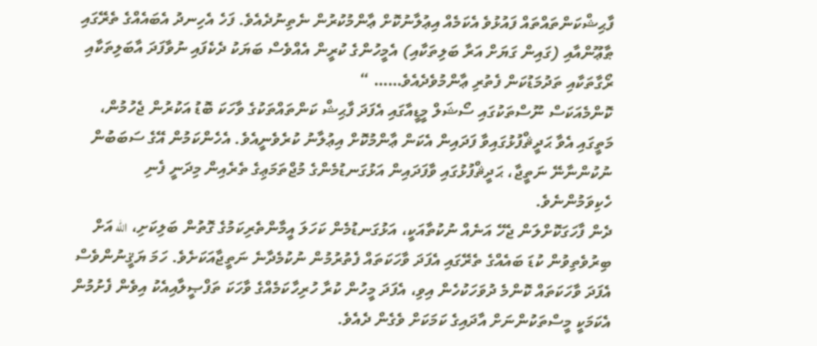ފާޙިޝްކަންތައްތައް ފައުޅުވެ އެކަމެއް އިޢުލާނުކޮށް ޢާންމުކުރުން ނެތިނުދެއެވެ. ފަހެ އެހިނދު އެބައެއްގެ ތެރޭގައި ޠާޢޫންއާއި (ގައިން ގަޔަށް އަރާ ބަލިތަކާއި) އެމީހުންގެ ކުރީން އެއްވެސް ބަޔަކު ދެކެފައި ނުވާފަދަ އާބަލިތަކާއި ރޯގާތަކާއި ތަދުމަޑުކަން ފެތުރި ޢާންމުވެދެއެވެ…… “
ކޮންމެއަކަސް ނޫސްތަކުގައި ސޯޝަލް މީޑީއާގައި އެފަދަ ފާޙިޝް ކަންތައްތަކުގެ ވާހަކަ ބޮޑު އަކުރުން ޖެހުމުން، މަތީގައި އެވާ ޙަދީޘްފުޅުގައިވާ ފަދައިން އެކަން ޢާންމުކޮށް އިޢުލާނު ކުރެވެނީއެވެ. އެހެންކަމުން އޭގެ ސަބަބުން ނުކުންނާނޭ ނަތީޖާ، ޙަދީޘްފުޅުގައި ވާފަދައިން އަޅުގަނޑުމެންގެ މުޖްތަމަޢިގެ ތެރެއިން މިދަނީ ފެނި ހެކިވަމުންނެވެ.
ދެން ފާހަގަކޮށްލަން ޖެހޭ އަނެއް ނުކުތާއަކީ، އަޅުގަނޑުމެން ކަހަލަ އީމާންތެރިކަމުގެ ގޮތުން ބަލިކަށި، الله އަށް ބިރުވެތިވުން ކުޑަ ބައެއްގެ ތެރޭގައި އެފަދަ ވާހަކަތައް ފެތުރުމުން ނުކުމެދާނެ ނަތީޖާއަކަށެވެ. ހަމަ ޔަޤީނުންވެސް އެފަދަ ވާހަކަތައް ކޮންމެ ދުވަހަކުހެން އިވި، އެފަދަ މީހުން ކުރާ ހުރިހާކަމެއްގެ ވާހަކަ ތަފްޞީލާއިއެކު އިވެން ފެށުމުން އެކަމަކީ މީސްތަކުންނަށް އާދައިގެ ކަމަކަށް ވެގެން ދެއެވެ.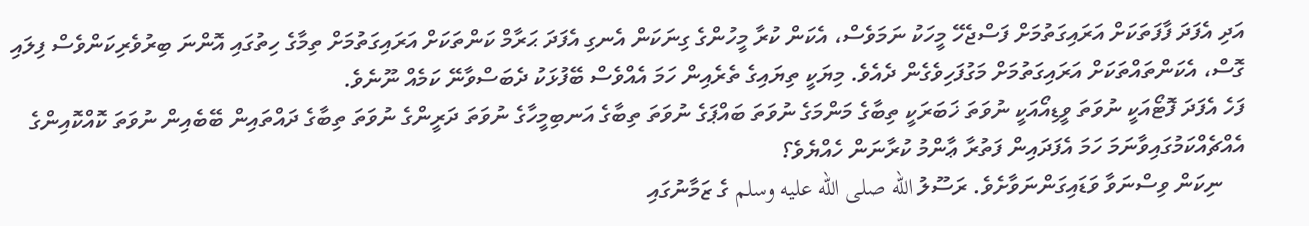އަދި އެފަދަ ފާފަތަކަށް އަރައިގަތުމަށް ފަސްޖެހޭ މީހަކު ނަމަވެސް، އެކަން ކުރާ މީހުންގެ ގިނަކަން އެނގި އެފަދަ ޙަރާމް ކަންތަކަށް އަރައިގަތުމަށް ތިމާގެ ހިތުގައި އޮންނަ ބިރުވެރިކަންވެސް ފިލައި ގޮސް، އެކަންތައްތަކަށް އަރައިގަތުމަށް މަގުފަހިވެގެން ދެއެވެ. މިޔަކީ ތިޔައިގެ ތެރެއިން ހަމަ އެއްވެސް ބޭފުޅަކު ދެބަސްވާނޭ ކަމެއް ނޫނެވެ.
ފަހެ އެފަދަ ފޮޓޯއަކީ ނުވަތަ ވީޑިއޯއަކީ ނުވަތަ ޚަބަރަކީ ތިބާގެ މަންމަގެ ނުވަތަ ބައްޕަގެ ނުވަތަ ތިބާގެ އަނބިމީހާގެ ނުވަތަ ދަރީންގެ ނުވަތަ ތިބާގެ ދައްތައިން ބޭބެއިން ނުވަތަ ކޮއްކޮއިންގެ އެއްޗެއްކަމުގައިވާނަމަ ހަމަ އެފަދައިން ފަތުރާ ޢާންމު ކުރާނަން ހެއްޔެވެ؟
    ނިކަން ވިސްނަވާ ވަޑައިގަންނަވާށެވެ. ރަސޫލު الله صلى الله عليه وسلم ގެ ޒަމާނުގައި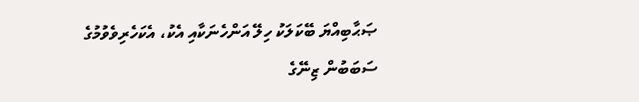ޞަޙާބިއްޔަ ބޭކަލަކު ހިލޭ އަންހެނަކާއި އެކު، އެކަހެރިވެވުމުގެ ސަބަބުން ޒިނޭގެ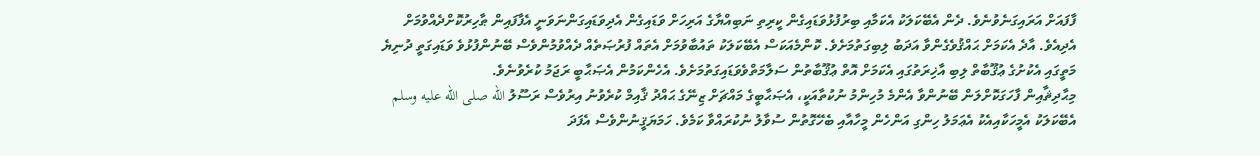ފާފައަށް އަރައިގަނެވުނެވެ. ދެން އެބޭކަލަކު އެކަމާއި ބިރުފުޅުވަޑައިގެން ކީރިތި ނަބިއްޔާގެ އަރިހަށް ވަޑައިގެން އެދިވަޑައިގަންނަވަނީ އެފާފައިން ޠާހިރުކޮށްދެއްވުމަށް އެދިއެވެ. އާދެ އެކަމަށް ޙައްޤުވެގެންވާ އަދަބު ލިބިގަތުމަށެވެ. ކޮންމެއަކަސް އެބޭކަލަކު ތައުބާވުމަށް އެތައް ފުރުޞަތެއް ދެއްވުމުންވެސް ބޭނުންފުޅުވެ ވަޑައިގަތީ ދުނިޔެ މަތީގައި އެކުށުގެ ޢުޤޫބާތް ލިބި އާޚިރަތުގައި އެކަމަށް އޮތް ޢުޤޫބާތުން ސަލާމަތްވެވަޑައިގަތުމަށެވެ. އެހެންކަމުން އެޞަޙާބީ ރަޖަމު ކުރެވުނެވެ.
މިޙާދިޘާއިން ފާހަގަކޮށްލަން ބޭނުންވާ އެންމެ މުހިންމު ނުކުތާއަކީ، އެޞަޙާބީގެ މައްޗަށް ޒިނޭގެ ޙައްދު ޤާއިމް ކުރެވުނު އިރުވެސް ރަސޫލު الله صلى الله عليه وسلم  އެބޭކަލަކު އެމީހަކާއިއެކު އެޢަމަލު ހިންގި އަންހެން މީހާއާއި ބެހޭގޮތުން ސުވާލު ނުކުރައްވާ ކަމެވެ. ހަމަޔަޤީނުންވެސް އެފަދަ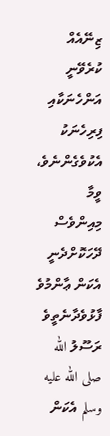ޒިނޭއެއް ކުރެވޭނީ އަންހެނަކާއި ފިރިހެނަކު އެކުވެގެންނެވެ، ވީމާ މިއިންވެސް ދޭހަކޮށްދެނީ އެކަން ޢާންމުވެ ފާޅުވެދާނެތީވެ ރަސޫލު الله صلى الله عليه وسلم އެކަން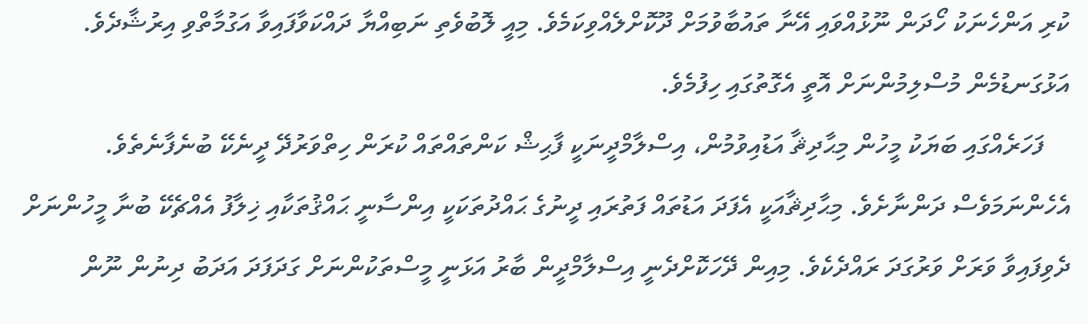ކުރި އަންހެނަކު ހޯދަން ނޫޅުއްވައި އޭނާ ތައުބާވުމަށް ދޫކޮށްލެއްވިކަމެވެ. މިއީ ލޮބުވެތި ނަބިއްޔާ ދައްކަވާފައިވާ އަގުމާތްވި އިރުޝާދެވެ. އަޅުގަނޑުމެން މުސްލިމުންނަށް އޮތީ އެގޮތުގައި ހިފުމެވެ.
    ފަހަރެއްގައި ބަޔަކު މީހުން މިޙާދިޘާ އަޑުއިވުމުން، އިސްލާމްދީނަކީ ފާޙިޝް ކަންތައްތައް ކުރަން ހިތްވަރުދޭ ދީނެކޭ ބުނެފާނެތެވެ. އެހެންނަމަވެސް ދަންނާށެވެ. މިޙާދިޘާއަކީ އެފަދަ އަޑުތައް ފަތުރައި ދީނުގެ ޙައްދުތަކަކީ އިންސާނީ ޙައްޤުތަކާއި ޚިލާފު އެއްޗެކޭ ބުނާ މީހުންނަށް ދެވިފައިވާ ވަރަށް ވަރުގަދަ ރައްދެކެވެ. މިއިން ދޭހަކޮށްދެނީ އިސްލާމްދީން ބާރު އަޅަނީ މީސްތަކުންނަށް ގަދަފަދަ އަދަބު ދިނުން ނޫން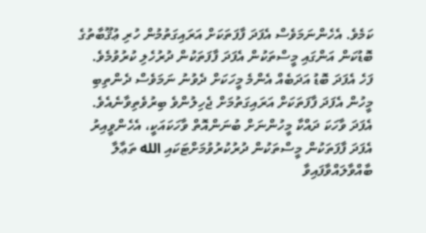ކަމެވެ. އެހެންނަމަވެސް އެފަދަ ފާފަތަކަށް އަރައިގަތުމުން ހުރި ޢުޤޫބާތުގެ ބޮޑުކަން އަންގައި މީސްތަކުން އެފަދަ ފާފަތަކުން ދުރުހެލި ކުރުވުމެވެ. ފަހެ އެފަދަ ބޮޑު އަދަބެއް އެންމެ މީހަކަށް ދެވުނު ނަމަވެސް ދެންތިބި މީހުން އެފަދަ ފާފަތަކަށް އަރައިގަތުމަށް ޖެހިލުންވެ ބިރުވެތިވާނެއެވެ. އެފަދަ ވާހަކަ ދައްކާ މީހުންނަށް ބުނަންއޮތް ވާހަކައަކީ، އެހެންވީއިރު އެފަދަ ފާފަތަކުން މީސްތަކުން ދުރުކުރުވުމަށްޓަކައި الله ތަޢާލާ ބާއްވާލައްވާފައިވާ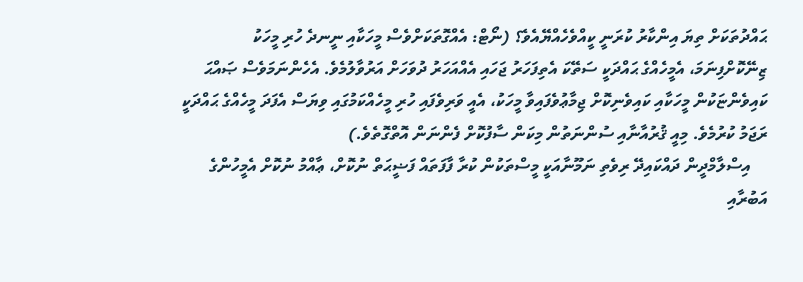ޙައްދުތަކަށް ތިޔަ އިންކާރު ކުރަނީ ކީއްވެހެއްޔޭއެވެ؟ (ނޯޓް: އެއްގޮތަކަށްވެސް މީހަކާއި ނީނދެ ހުރި މީހަކު ޒިނޭކޮށްފިނަމަ، އެމީހެއްގެ ޙައްދަކީ ސަތޭކަ އެތިފަހަރު ޖަހައި އެއްއަހަރު ދުވަހަށް އަރުވާލުމެވެ. އެހެންނަމަވެސް ޞައްޙަ ކައިވެންޏަކުން މީހަކާއި ކައިވެނިކޮށް ޖިމާޢުވެފައިވާ މީހަކު، އެއީ ވަރިވެފައި ހުރި މީހެއްކަމުގައި ވިޔަސް އެފަދަ މީހެއްގެ ޙައްދަކީ ރަޖަމު ކުރުމެވެ. މިއީ ޤުރުއާނާއި ސުންނަތުން މިކަން ސާފުކޮށް ފެންނަން އޮތްގޮތެވެ.)
    އިސްލާމްދީން ދައްކައިދޭ ރިވެތި ނަމޫނާއަކީ މީސްތަކުން ކުރާ ފާފަތައް ފަޟީޙަތް ނުކޮށް، ޢާއްމު ނުކޮށް އެމީހުންގެ އަބުރާއި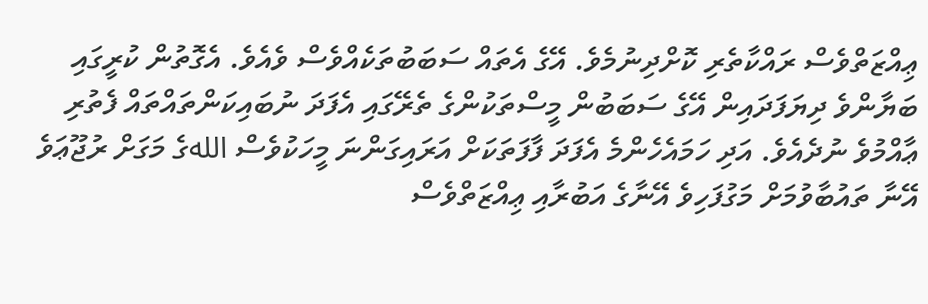ޢިއްޒަތްވެސް ރައްކާތެރި ކޮށްދިނުމެވެ. އޭގެ އެތައް ސަބަބުތަކެއްވެސް ވެއެވެ. އެގޮތުން ކުރީގައި ބަޔާންވެ ދިޔަފަދައިން އޭގެ ސަބަބުން މީސްތަކުންގެ ތެރޭގައި އެފަދަ ނުބައިކަންތައްތައް ފެތުރި ޢާއްމުވެ ނުދެއެވެ. އަދި ހަމައެހެންމެ އެފަދަ ފާފަތަކަށް އަރައިގަންނަ މީހަކުވެސް اللهގެ މަގަށް ރުޖޫޢަވެ އޭނާ ތައުބާވުމަށް މަގުފަހިވެ އޭނާގެ އަބުރާއި ޢިއްޒަތްވެސް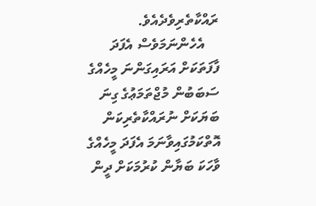ރައްކާތެރިވެދެއެވެ.
    އެހެންނަމަވެސް އެފަދަ ފާފަތަކަށް އަރައިގަންނަ މީހެއްގެ ސަބަބުން މުޖްތަމަޢުގެ ގިނަ ބަޔަކަށް ނުރައްކާތެރިކަން އޮތްކަމުގައިވާނަމަ އެފަދަ މީހެއްގެ ވާހަކަ ބަޔާން ކުރުމަކަށް ދީން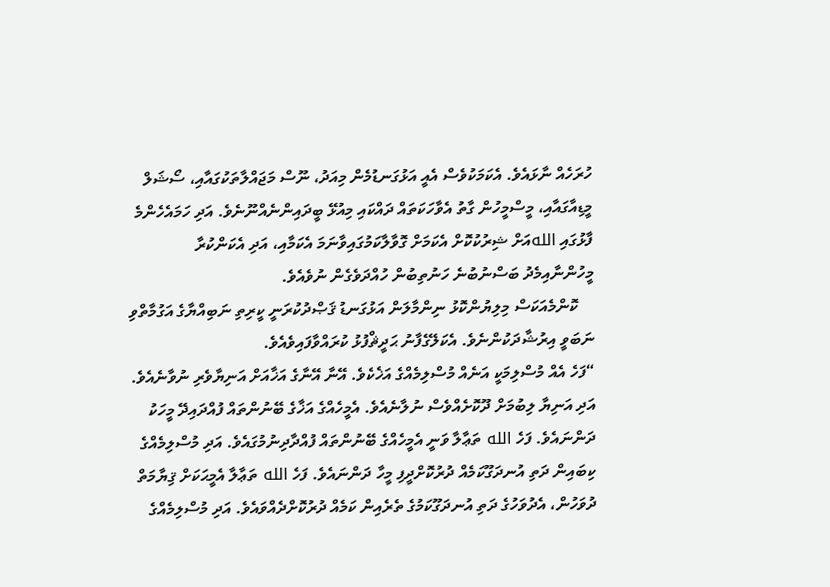ހުރަހެއް ނާޅައެވެ. އެކަމަކުވެސް އެއީ އަޅުގަނޑުމެން މިއަދު، ނޫސް މަޖައްލާތަކުގައާއި، ސޯޝަލް މީޑިއާގައާއި، މީސްމީހުން ގާތު އެވާހަކަތައް ދައްކައި މިއުޅޭ ބީދައިންނެއްނޫނެވެ. އަދި ހަމައެހެންމެ ފާޅުގައި اللهއަށް ޝިރުކުކޮށް އެކަމަށް ގޮވާލާކަމުގައިވާނަމަ އެކަމާއި، އަދި އެކަންކުރާ މީހުންނާއިމެދު ބަސްނުބުނެ ހަނުތިބުން ހުއްދަވެގެން ނުވެއެވެ.
    ކޮންމެއަކަސް މިލިޔުންކޮޅު ނިންމާލަން އަޅުގަނޑު ޤަޞްދުކުރަނީ ކީރިތި ނަބިއްޔާގެ އަގުމާތްވި ނަބަވީ އިރުޝާދަކުންނެވެ. އެކަލޭގެފާނު ޙަދީޘްފުޅު ކުރައްވާފައިވެއެވެ.
“ފަހެ އެއް މުސްލިމަކީ އަނެއް މުސްލިމެއްގެ އަޚެކެވެ. އޭނާ އޭނާގެ އަޚާއަށް އަނިޔާވެރި ނުވާނެއެވެ. އަދި އަނިޔާ ލިބުމަށް ދޫކޮށެއްވެސް ނުލާނެއެވެ. އެމީހެއްގެ އަޚާގެ ބޭނުންތައް ފުއްދައިދޭ މީހަކު ދަންނައެވެ. ފަހެ الله ތަޢާލާ ވަނީ އެމީހެއްގެ ބޭނުންތައް ފުއްދާދިނުމުގައެވެ. އަދި މުސްލިމެއްގެ ކިބައިން ދަތި އުނދަގޫކަމެއް ދުރުކޮށްދީފި މީހާ ދަންނައެވެ. ފަހެ الله ތަޢާލާ އެމީޙަކަށް ޤިޔާމަތް ދުވަހުން، އެދުވަހުގެ ދަތި އުނދަގޫކަމުގެ ތެރެއިން ކަމެއް ދުރުކޮށްދެއްވައެވެ. އަދި މުސްލިމެއްގެ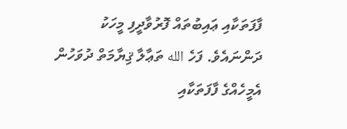ފާފަތަކާއި ޢައިބުތައް ފޮރުވާދީފި މީހަކު ދަންނައެވެ. ފަހެ الله ތަޢާލާ ޤިޔާމަތް ދުވަހުން އެމީހެއްގެ ފާފަތަކާއި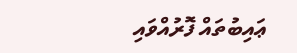ޢައިބުތައް ފޮރުއްވައި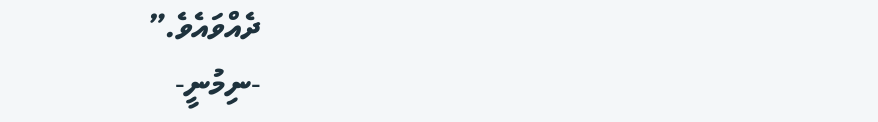ދެއްވައެވެ.”
-ނިމުނީ-